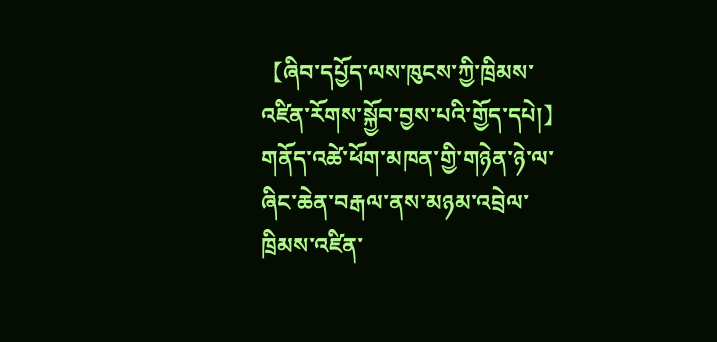【ཞིབ་དཔྱོད་ལས་ཁུངས་ཀྱི་ཁྲིམས་འཛིན་རོགས་སྐྱོབ་བྱས་པའི་གྱོད་དཔེ།】
གནོད་འཚེ་ཕོག་མཁན་གྱི་གཉེན་ཉེ་ལ་ཞིང་ཆེན་བརྒལ་ནས་མཉམ་འབྲེལ་
ཁྲིམས་འཛིན་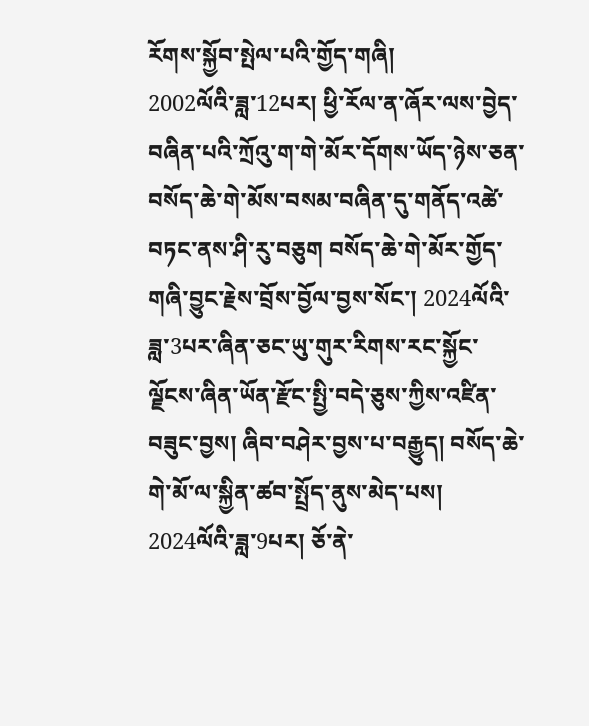རོགས་སྐྱོབ་སྤེལ་པའི་གྱོད་གཞི།
2002ལོའི་ཟླ་12པར། ཕྱི་རོལ་ན་ཞོར་ལས་བྱེད་བཞིན་པའི་ཀྲོའུ་ག་གེ་མོར་དོགས་ཡོད་ཉེས་ཅན་བསོད་ཆེ་གེ་མོས་བསམ་བཞིན་དུ་གནོད་འཚེ་བཏང་ནས་ཤི་རུ་བཅུག བསོད་ཆེ་གེ་མོར་གྱོད་གཞི་བྱུང་རྗེས་བྲོས་བྱོལ་བྱས་སོང་། 2024ལོའི་ཟླ་3པར་ཞིན་ཅང་ཡུ་གུར་རིགས་རང་སྐྱོང་ལྗོངས་ཞིན་ཡོན་རྫོང་སྤྱི་བདེ་ཅུས་ཀྱིས་འཛིན་བཟུང་བྱས། ཞིབ་བཤེར་བྱས་པ་བརྒྱུད། བསོད་ཆེ་གེ་མོ་ལ་སྐྱིན་ཚབ་སྤྲོད་ནུས་མེད་པས། 2024ལོའི་ཟླ་9པར། ཅོ་ནེ་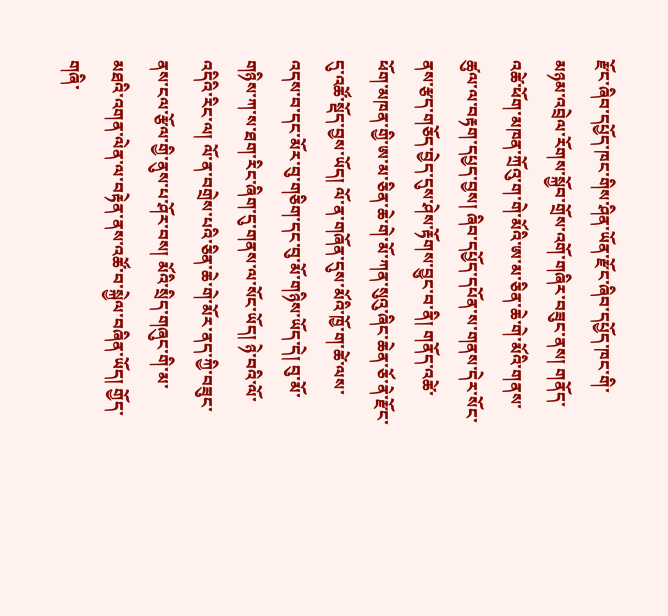རྫོང་ཞིབ་དཔྱོད་ཁང་གིས་ཤིན་ཡོན་རྫོང་ཞིབ་དཔྱོད་ཁང་གི་མཉམ་འབྲེལ་རོགས་སྐྱོབ་གྲོས་འགོ་གཞིར་བཟུང་ནས། གནོད་འཚེ་ཕོག་མཁན་ཀྲོའུ་ག་གེ་མོའི་ཨ་མ་ཅིན་ཆེ་གེ་མོའི་གནས་ཚུལ་ལ་བརྟག་དཔྱད་བྱས། ཞིབ་དཔྱོད་དཔོན་ས་གནས་དེར་སོང་ནས་རྩད་གཅོད་བྱེད་དུས་ཤེས་རྟོགས་བྱུང་བ་ནི། གནོད་འཚེ་ཕོག་མཁན་གྱི་ཨ་མ་ཅིན་ཆེ་གེ་མོ་ཀན་སུའུ་ཞིང་ཆེན་ཅོ་ནེ་རྫོང་དུ་འཚོ་སྡོད་བྱས་ཡོད། ལོ་ན་གཞོན་དུས་མོའི་ཁྱོ་ག་ཚེ་ལས་འདས་བ་དང་མོར་བུ་གཅིག་དང་བུ་མོ་གཉིས་ཡོད་དེ། བུ་མོ་གཉིས་ཀ་ས་ཐག་རིང་ཞིག་དུ་གནས་ལ་སོང་ཡོད། ཉེ་བའི་ལོ་འདིའི་རིང་ལ། ལོ་ན་བགྲེས་པའི་ཅིན་ཆེ་གེ་མོར་ནད་ཀྱི་བཟུང་ནས་ངལ་རྩོལ་གྱི་ནུས་པ་ཤོར་བས། མོའི་སྲིད་གཞུང་གི་མ་མཐའི་འགན་ལེན་ལ་བརྟེན་ནས་འཚོ་བ་སྐྱེལ་བཞིན་ཡོད། གྱོད་གཞི་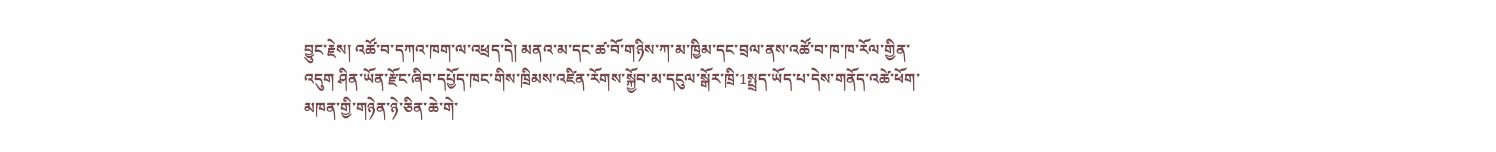བྱུང་རྗེས། འཚོ་བ་དཀའ་ཁག་ལ་འཕྲད་དེ། མནའ་མ་དང་ཚ་བོ་གཉིས་ཀ་མ་ཁྱིམ་དང་བྲལ་ནས་འཚོ་བ་ཁ་ཁ་རོལ་གྱིན་འདུག ཤིན་ཡོན་རྫོང་ཞིབ་དཔྱོད་ཁང་གིས་ཁྲིམས་འཛིན་རོགས་སྐྱོབ་མ་དངུལ་སྒོར་ཁྲི་1སྤྲད་ཡོད་པ་དེས་གནོད་འཚེ་ཕོག་མཁན་གྱི་གཉེན་ཉེ་ཅིན་ཆེ་གེ་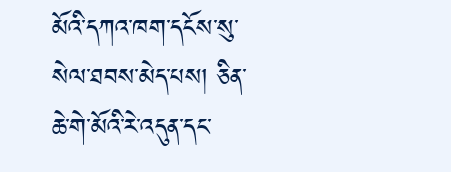མོའི་དཀའ་ཁག་དངོས་སུ་སེལ་ཐབས་མེད་པས། ཅིན་ཆེ་གེ་མོའི་རེ་འདུན་དང་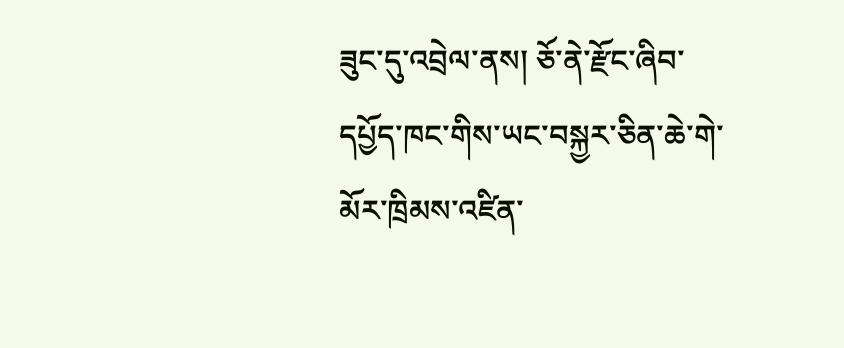ཟུང་དུ་འབྲེལ་ནས། ཅོ་ནེ་རྫོང་ཞིབ་དཔྱོད་ཁང་གིས་ཡང་བསྐྱར་ཅིན་ཆེ་གེ་མོར་ཁྲིམས་འཛིན་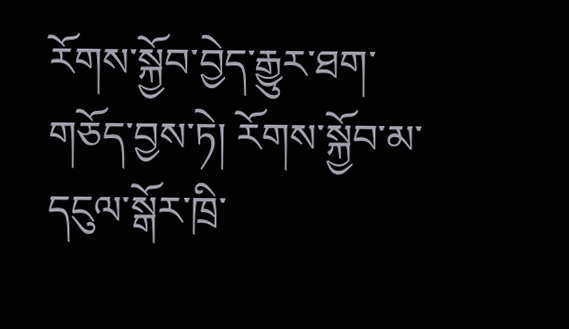རོགས་སྐྱོབ་བྱེད་རྒྱུར་ཐག་གཅོད་བྱས་ཏེ། རོགས་སྐྱོབ་མ་དངུལ་སྒོར་ཁྲི་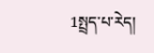1སྤྲད་པ་རེད།